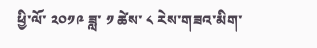ཕྱི་ལོ་ ༢༠༡༩ ཟླ་ ༡ ཚེས་ ༨ རེས་གཟའ་མིག་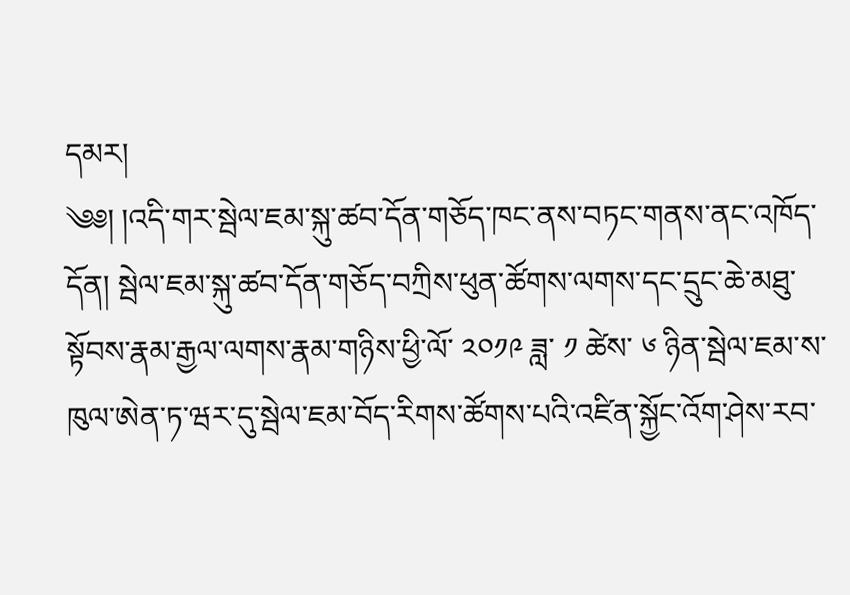དམར།
༄༅། །འདི་གར་སྦེལ་ཇམ་སྐུ་ཚབ་དོན་གཅོད་ཁང་ནས་བཏང་གནས་ནང་འཁོད་དོན། སྦེལ་ཇམ་སྐུ་ཚབ་དོན་གཅོད་བཀྲིས་ཕུན་ཚོགས་ལགས་དང་དྲུང་ཆེ་མཐུ་སྟོབས་རྣམ་རྒྱལ་ལགས་རྣམ་གཉིས་ཕྱི་ལོ་ ༢༠༡༩ ཟླ་ ༡ ཚེས་ ༦ ཉིན་སྦེལ་ཇམ་ས་ཁུལ་ཨེན་ཏ་ཝར་དུ་སྦེལ་ཇམ་བོད་རིགས་ཚོགས་པའི་འཛིན་སྐྱོང་འོག་ཤེས་རབ་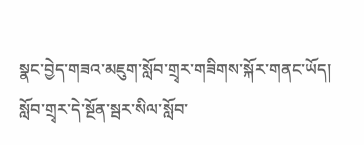སྣང་བྱེད་གཟའ་མཇུག་སློབ་གྲྭར་གཟིགས་སྐོར་གནང་ཡོད།
སློབ་གྲྭར་དེ་སྔོན་སྦར་སིལ་སློབ་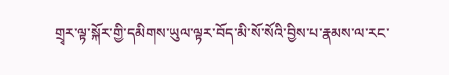གྲྭར་ལྟ་སྐོར་གྱི་དམིགས་ཡུལ་ལྟར་བོད་མི་སོ་སོའི་བྱིས་པ་རྣམས་ལ་རང་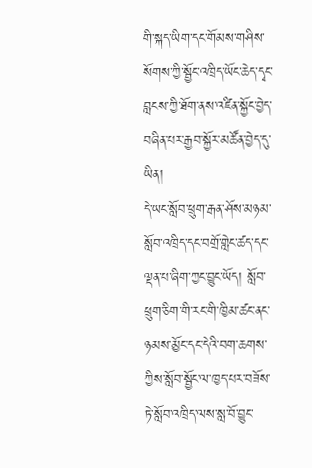གི་སྐད་ཡིག་དང་གོམས་གཤིས་སོགས་ཀྱི་སྦྱོང་འཁྲིད་ཡོང་ཆེད་དྭང་བླངས་ཀྱི་ཐོག་ནས་འཛིན་སྐྱོང་བྱེད་བཞིན་པར་རྒྱབ་སྐྱོར་མཚོན་བྱེད་དུ་ཡིན།
དེ་ཡང་སློབ་ཕྲུག་རྒན་ཤོས་མཉམ་སློབ་འཁྲིད་དང་བགྲོ་གླེང་ཚད་དང་ལྡན་པ་ཞིག་ཀྱང་བྱུང་ཡོད། སློབ་ཕྲུག་ཅིག་གི་རང་གི་ཁྱིམ་ཚང་ནང་ཉམས་མྱོང་དང་དེའི་བག་ཆགས་ཀྱིས་སློབ་སྦྱོང་ལ་ཁྱད་པར་བཟོས་ཏེ་སློབ་འཁྲིད་ལས་སླ་བོ་བྱུང་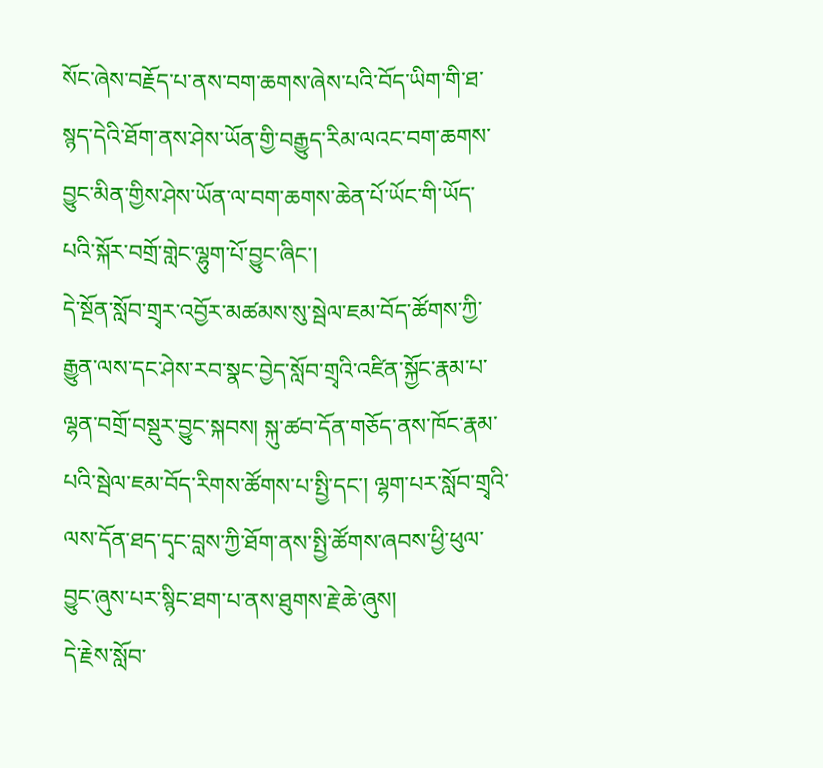སོང་ཞེས་བརྗོད་པ་ནས་བག་ཆགས་ཞེས་པའི་བོད་ཡིག་གི་ཐ་སྙད་དེའི་ཐོག་ནས་ཤེས་ཡོན་གྱི་བརྒྱུད་རིམ་ལའང་བག་ཆགས་བྱུང་མིན་གྱིས་ཤེས་ཡོན་ལ་བག་ཆགས་ཆེན་པོ་ཡོང་གི་ཡོད་པའི་སྐོར་བགྲོ་གླེང་ལྷུག་པོ་བྱུང་ཞིང་།
དེ་སྔོན་སློབ་གྲྭར་འབྱོར་མཚམས་སུ་སྦེལ་ཇམ་བོད་ཚོགས་ཀྱི་རྒྱུན་ལས་དང་ཤེས་རབ་སྣང་བྱེད་སློབ་གྲྭའི་འཛིན་སྐྱོང་རྣམ་པ་ལྷན་བགྲོ་བསྡུར་བྱུང་སྐབས། སྐུ་ཚབ་དོན་གཅོད་ནས་ཁོང་རྣམ་པའི་སྦེལ་ཇམ་བོད་རིགས་ཚོགས་པ་སྤྱི་དང་། ལྷག་པར་སློབ་གྲྭའི་ལས་དོན་ཐད་དྭང་བླས་ཀྱི་ཐོག་ནས་སྤྱི་ཚོགས་ཞབས་ཕྱི་ཕུལ་བྱུང་ཞུས་པར་སྙིང་ཐག་པ་ནས་ཐུགས་རྗེ་ཆེ་ཞུས།
དེ་རྗེས་སློབ་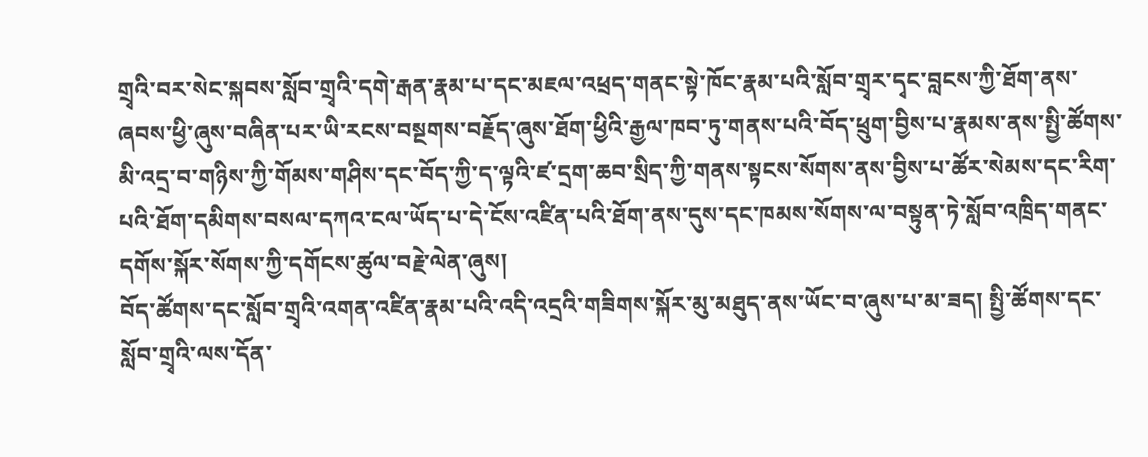གྲྭའི་བར་སེང་སྐབས་སློབ་གྲྭའི་དགེ་རྒན་རྣམ་པ་དང་མཇལ་འཕྲད་གནང་སྟེ་ཁོང་རྣམ་པའི་སློབ་གྲྭར་དྭང་བླངས་ཀྱི་ཐོག་ནས་ཞབས་ཕྱི་ཞུས་བཞིན་པར་ཡི་རངས་བསྔགས་བརྗོད་ཞུས་ཐོག་ཕྱིའི་རྒྱལ་ཁབ་ཏུ་གནས་པའི་བོད་ཕྲུག་བྱིས་པ་རྣམས་ནས་སྤྱི་ཚོགས་མི་འདྲ་བ་གཉིས་ཀྱི་གོམས་གཤིས་དང་བོད་ཀྱི་ད་ལྟའི་ཛ་དྲག་ཆབ་སྲིད་ཀྱི་གནས་སྟངས་སོགས་ནས་བྱིས་པ་ཚོར་སེམས་དང་རིག་པའི་ཐོག་དམིགས་བསལ་དཀའ་ངལ་ཡོད་པ་དེ་ངོས་འཛིན་པའི་ཐོག་ནས་དུས་དང་ཁམས་སོགས་ལ་བསྟུན་ཏེ་སློབ་འཁྲིད་གནང་དགོས་སྐོར་སོགས་ཀྱི་དགོངས་ཚུལ་བརྗེ་ལེན་ཞུས།
བོད་ཚོགས་དང་སློབ་གྲྭའི་འགན་འཛིན་རྣམ་པའི་འདི་འདྲའི་གཟིགས་སྐོར་མུ་མཐུད་ནས་ཡོང་བ་ཞུས་པ་མ་ཟད། སྤྱི་ཚོགས་དང་སློབ་གྲྭའི་ལས་དོན་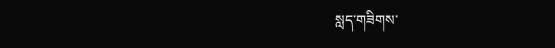སླད་གཟིགས་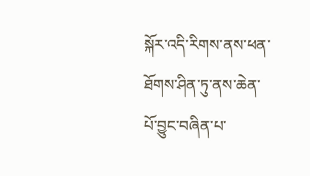སྐོར་འདི་རིགས་ནས་ཕན་ཐོགས་ཤིན་ཏུ་ནས་ཆེན་པོ་བྱུང་བཞིན་པ་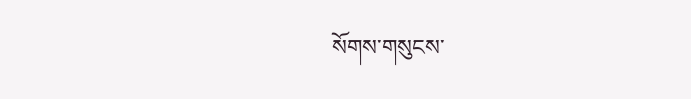སོགས་གསུངས་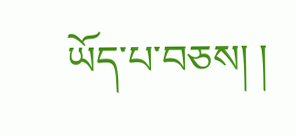ཡོད་པ་བཅས། །